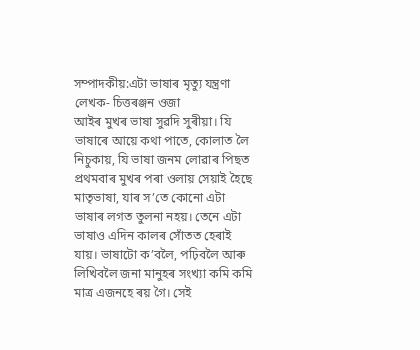সম্পাদকীয়:এটা ভাষাৰ মৃত্যু যন্ত্ৰণা
লেখক- চিত্তৰঞ্জন ওজা
আইৰ মুখৰ ভাষা সুৱদি সুৰীয়া। যি ভাষাৰে আয়ে কথা পাতে, কোলাত লৈ নিচুকায়, যি ভাষা জনম লোৱাৰ পিছত প্ৰথমবাৰ মুখৰ পৰা ওলায় সেয়াই হৈছে মাতৃভাষা, যাৰ স’তে কোনো এটা ভাষাৰ লগত তুলনা নহয়। তেনে এটা ভাষাও এদিন কালৰ সোঁতত হেৰাই যায়। ভাষাটো ক’বলৈ, পঢ়িবলৈ আৰু লিখিবলৈ জনা মানুহৰ সংখ্যা কমি কমি মাত্ৰ এজনহে ৰয় গৈ। সেই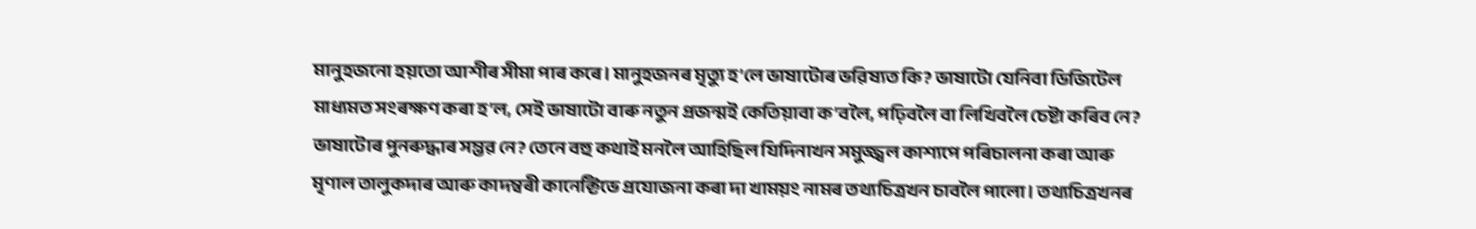মানুহজনো হয়তো আশীৰ সীমা পাৰ কৰে। মানুহজনৰ মৃত্যু হ’লে ভাষাটোৰ ভৱিষ্যত কি? ভাষাটো যেনিবা ডিজিটেল মাধ্যমত সংৰক্ষণ কৰা হ’ল, সেই ভাষাটো বাৰু নতুন প্ৰজন্মই কেতিয়াবা ক’বলৈ, পঢ়িবলৈ বা লিখিবলৈ চেষ্টা কৰিব নে? ভাষাটোৰ পুনৰুদ্ধাৰ সম্ভৱ নে? তেনে বহু কথাই মনলৈ আহিছিল যিদিনাখন সমুজ্জ্বল কাশ্যপে পৰিচালনা কৰা আৰু মৃণাল তালুকদাৰ আৰু কাদম্বৰী কানেক্টিভে প্ৰযোজনা কৰা দা খাময়ং নামৰ তথ্যচিত্ৰখন চাবলৈ পালো। তথ্যচিত্ৰখনৰ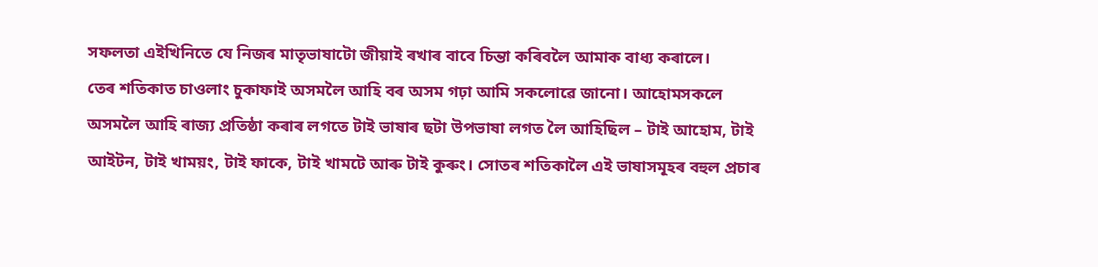সফলতা এইখিনিতে যে নিজৰ মাতৃভাষাটো জীয়াই ৰখাৰ বাবে চিন্তা কৰিবলৈ আমাক বাধ্য কৰালে।
তেৰ শতিকাত চাওলাং চুকাফাই অসমলৈ আহি বৰ অসম গঢ়া আমি সকলোৱে জানো। আহোমসকলে অসমলৈ আহি ৰাজ্য প্ৰতিষ্ঠা কৰাৰ লগতে টাই ভাষাৰ ছটা উপভাষা লগত লৈ আহিছিল – টাই আহোম, টাই আইটন, টাই খাময়ং, টাই ফাকে, টাই খামটে আৰু টাই কুৰুং। সোতৰ শতিকালৈ এই ভাষাসমূহৰ বহুল প্ৰচাৰ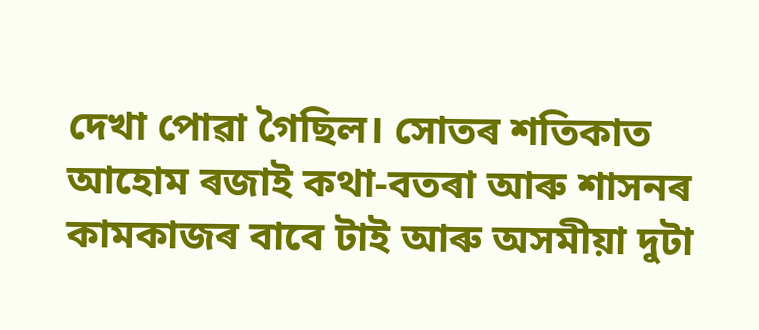দেখা পোৱা গৈছিল। সোতৰ শতিকাত আহোম ৰজাই কথা-বতৰা আৰু শাসনৰ কামকাজৰ বাবে টাই আৰু অসমীয়া দুটা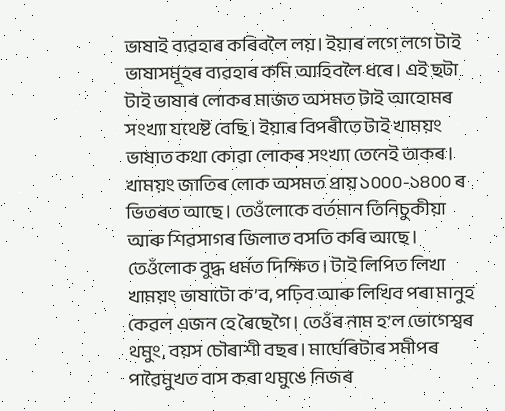ভাষাই ব্যৱহাৰ কৰিবলৈ লয়। ইয়াৰ লগে লগে টাই ভাষাসমূহৰ ব্যৱহাৰ কমি আহিবলৈ ধৰে। এই ছটা টাই ভাষাৰ লোকৰ মাজত অসমত টাই আহোমৰ সংখ্যা যথেষ্ট বেছি। ইয়াৰ বিপৰীতে টাই খাময়ং ভাষাত কথা কোৱা লোকৰ সংখ্যা তেনেই তাকৰ। খাময়ং জাতিৰ লোক অসমত প্ৰায় ১০০০-১৪০০ ৰ ভিতৰত আছে। তেওঁলোকে বৰ্তমান তিনিচুকীয়া আৰু শিৱসাগৰ জিলাত বসতি কৰি আছে। তেওঁলোক বুদ্ধ ধৰ্মত দিক্ষিত। টাই লিপিত লিখা খাময়ং ভাষাটো ক’ব, পঢ়িব আৰু লিখিব পৰা মানুহ কেৱল এজন হে ৰৈছেগৈ। তেওঁৰ নাম হ’ল ভোগেশ্বৰ থমুং, বয়স চৌৰাশী বছৰ। মাৰ্ঘেৰিটাৰ সমীপৰ পাৱৈমুখত বাস কৰা থমুঙে নিজৰ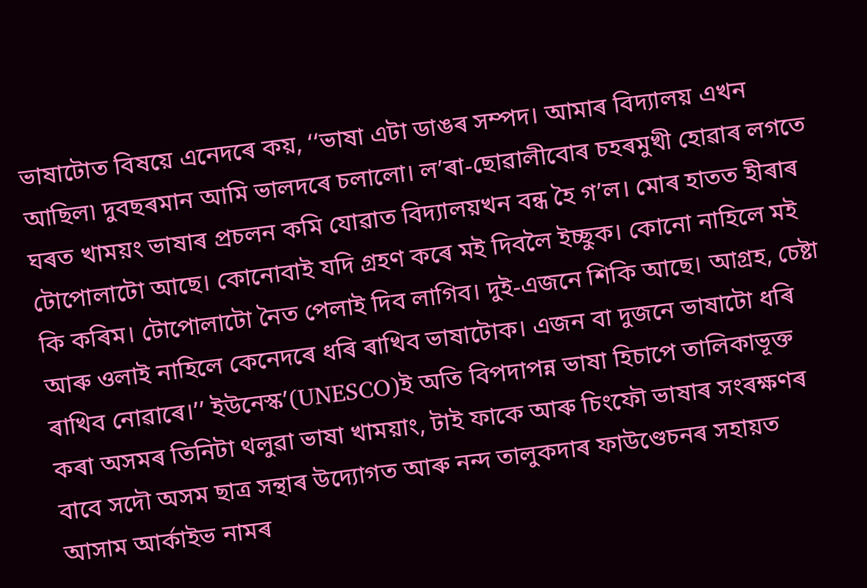ভাষাটোত বিষয়ে এনেদৰে কয়, ‘‘ভাষা এটা ডাঙৰ সম্পদ। আমাৰ বিদ্যালয় এখন আছিল৷ দুবছৰমান আমি ভালদৰে চলালো। ল’ৰা-ছোৱালীবোৰ চহৰমুখী হোৱাৰ লগতে ঘৰত খাময়ং ভাষাৰ প্ৰচলন কমি যোৱাত বিদ্যালয়খন বন্ধ হৈ গ’ল। মোৰ হাতত হীৰাৰ টোপোলাটো আছে। কোনোবাই যদি গ্ৰহণ কৰে মই দিবলৈ ইচ্ছুক। কোনো নাহিলে মই কি কৰিম। টোপোলাটো নৈত পেলাই দিব লাগিব। দুই-এজনে শিকি আছে। আগ্ৰহ, চেষ্টা আৰু ওলাই নাহিলে কেনেদৰে ধৰি ৰাখিব ভাষাটোক। এজন বা দুজনে ভাষাটো ধৰি ৰাখিব নোৱাৰে।’’ ইউনেস্ক’(UNESCO)ই অতি বিপদাপন্ন ভাষা হিচাপে তালিকাভূক্ত কৰা অসমৰ তিনিটা থলুৱা ভাষা খাময়াং, টাই ফাকে আৰু চিংফৌ ভাষাৰ সংৰক্ষণৰ বাবে সদৌ অসম ছাত্ৰ সন্থাৰ উদ্যোগত আৰু নন্দ তালুকদাৰ ফাউণ্ডেচনৰ সহায়ত আসাম আৰ্কাইভ নামৰ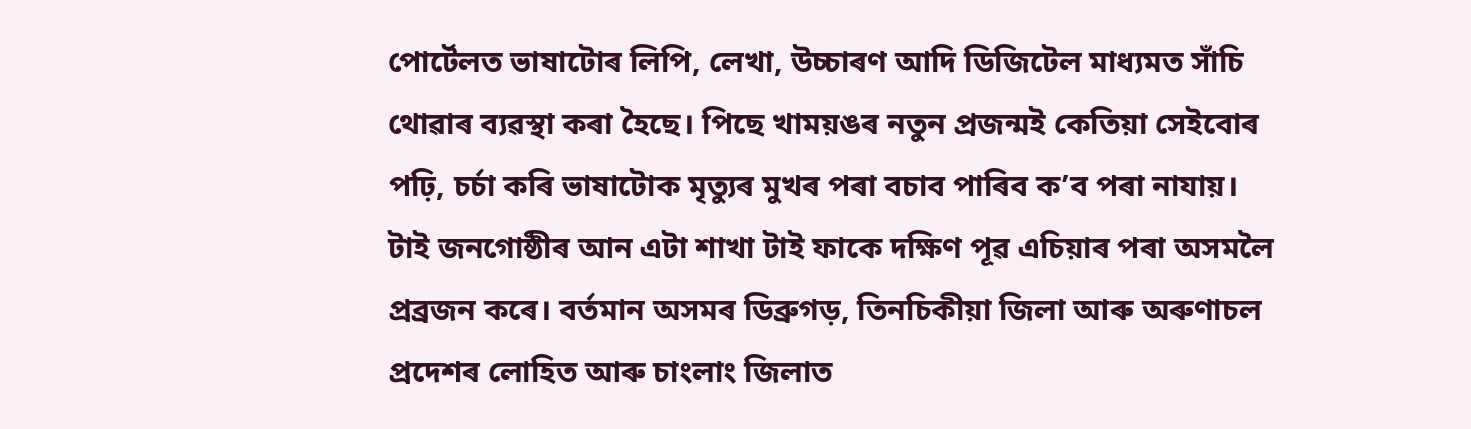পোৰ্টেলত ভাষাটোৰ লিপি, লেখা, উচ্চাৰণ আদি ডিজিটেল মাধ্যমত সাঁচি থোৱাৰ ব্যৱস্থা কৰা হৈছে। পিছে খাময়ঙৰ নতুন প্ৰজন্মই কেতিয়া সেইবোৰ পঢ়ি, চৰ্চা কৰি ভাষাটোক মৃত্যুৰ মুখৰ পৰা বচাব পাৰিব ক’ব পৰা নাযায়।
টাই জনগোষ্ঠীৰ আন এটা শাখা টাই ফাকে দক্ষিণ পূৱ এচিয়াৰ পৰা অসমলৈ প্ৰব্ৰজন কৰে। বৰ্তমান অসমৰ ডিব্ৰুগড়, তিনচিকীয়া জিলা আৰু অৰুণাচল প্ৰদেশৰ লোহিত আৰু চাংলাং জিলাত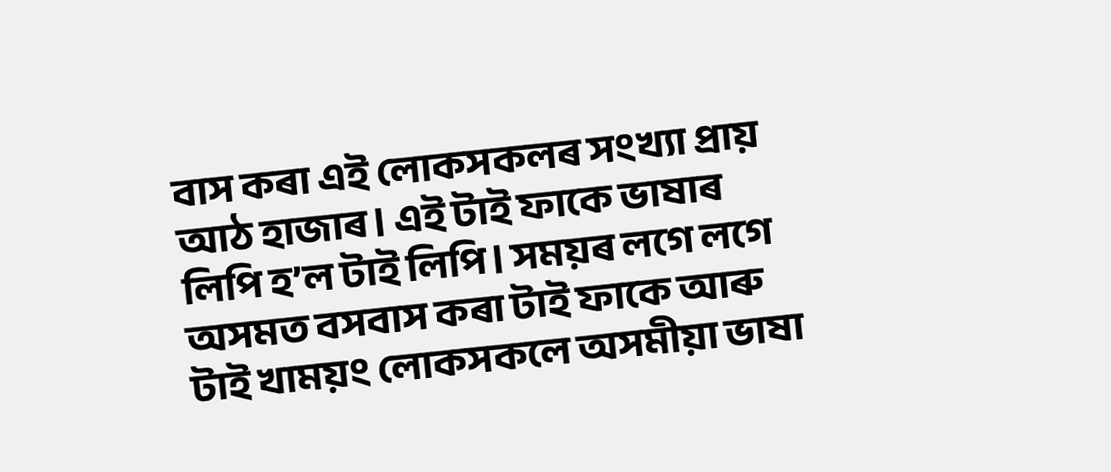বাস কৰা এই লোকসকলৰ সংখ্যা প্ৰায় আঠ হাজাৰ। এই টাই ফাকে ভাষাৰ লিপি হ’ল টাই লিপি। সময়ৰ লগে লগে অসমত বসবাস কৰা টাই ফাকে আৰু টাই খাময়ং লোকসকলে অসমীয়া ভাষা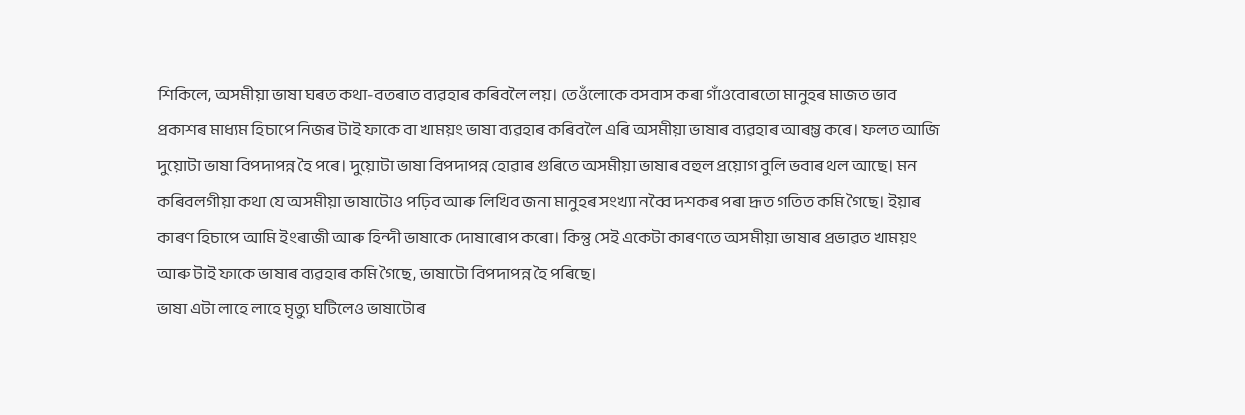শিকিলে, অসমীয়া ভাষা ঘৰত কথা-বতৰাত ব্যৱহাৰ কৰিবলৈ লয়। তেওঁলোকে বসবাস কৰা গাঁওবোৰতো মানুহৰ মাজত ভাব প্ৰকাশৰ মাধ্যম হিচাপে নিজৰ টাই ফাকে বা খাময়ং ভাষা ব্যৱহাৰ কৰিবলৈ এৰি অসমীয়া ভাষাৰ ব্যৱহাৰ আৰম্ভ কৰে। ফলত আজি দুয়োটা ভাষা বিপদাপন্ন হৈ পৰে। দুয়োটা ভাষা বিপদাপন্ন হোৱাৰ গুৰিতে অসমীয়া ভাষাৰ বহুল প্ৰয়োগ বুলি ভবাৰ থল আছে। মন কৰিবলগীয়া কথা যে অসমীয়া ভাষাটোও পঢ়িব আৰু লিখিব জনা মানুহৰ সংখ্যা নব্বৈ দশকৰ পৰা দ্ৰূত গতিত কমি গৈছে। ইয়াৰ কাৰণ হিচাপে আমি ইংৰাজী আৰু হিন্দী ভাষাকে দোষাৰোপ কৰো। কিন্তু সেই একেটা কাৰণতে অসমীয়া ভাষাৰ প্ৰভাৱত খাময়ং আৰু টাই ফাকে ভাষাৰ ব্যৱহাৰ কমি গৈছে, ভাষাটো বিপদাপন্ন হৈ পৰিছে।
ভাষা এটা লাহে লাহে মৃত্যু ঘটিলেও ভাষাটোৰ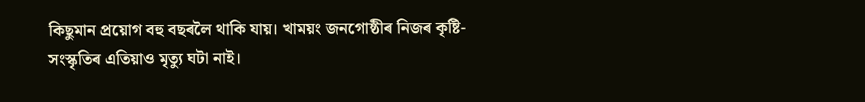কিছুমান প্ৰয়োগ বহু বছৰলৈ থাকি যায়। খাময়ং জনগোষ্ঠীৰ নিজৰ কৃষ্টি-সংস্কৃতিৰ এতিয়াও মৃত্যু ঘটা নাই।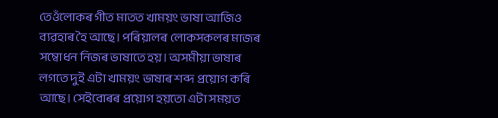তেওঁলোকৰ গীত মাতত খাময়ং ভাষা আজিও ব্যৱহাৰ হৈ আছে। পৰিয়ালৰ লোকসকলৰ মাজৰ সম্বোধন নিজৰ ভাষাতে হয়। অসমীয়া ভাষাৰ লগতে দুই এটা খাময়ং ভাষাৰ শব্দ প্ৰয়োগ কৰি আছে। সেইবোৰৰ প্ৰয়োগ হয়তো এটা সময়ত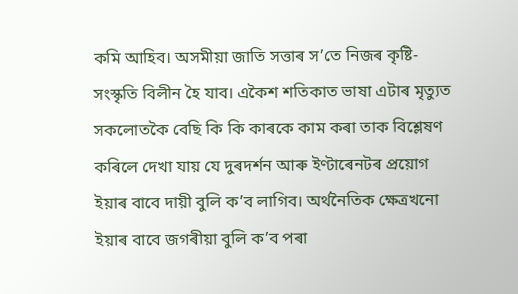কমি আহিব। অসমীয়া জাতি সত্তাৰ স’তে নিজৰ কৃষ্টি-সংস্কৃতি বিলীন হৈ যাব। একৈশ শতিকাত ভাষা এটাৰ মৃত্যুত সকলোতকৈ বেছি কি কি কাৰকে কাম কৰা তাক বিশ্লেষণ কৰিলে দেখা যায় যে দুৰদৰ্শন আৰু ইণ্টাৰেনটৰ প্ৰয়োগ ইয়াৰ বাবে দায়ী বুলি ক’ব লাগিব। অৰ্থনৈতিক ক্ষেত্ৰখনো ইয়াৰ বাবে জগৰীয়া বুলি ক’ব পৰা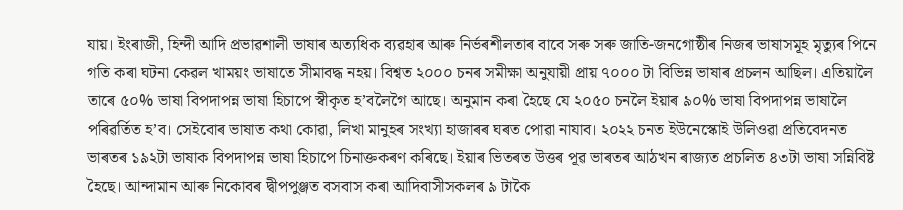যায়। ইংৰাজী, হিন্দী আদি প্ৰভাৱশালী ভাষাৰ অত্যধিক ব্যৱহাৰ আৰু নিৰ্ভৰশীলতাৰ বাবে সৰু সৰু জাতি-জনগোষ্ঠীৰ নিজৰ ভাষাসমূহ মৃত্যুৰ পিনে গতি কৰা ঘটনা কেৱল খাময়ং ভাষাতে সীমাবদ্ধ নহয়। বিশ্বত ২০০০ চনৰ সমীক্ষা অনুযায়ী প্ৰায় ৭০০০ টা বিভিন্ন ভাষাৰ প্ৰচলন আছিল। এতিয়ালৈ তাৰে ৫০% ভাষা বিপদাপন্ন ভাষা হিচাপে স্বীকৃত হ’বলৈগৈ আছে। অনুমান কৰা হৈছে যে ২০৫০ চনলৈ ইয়াৰ ৯০% ভাষা বিপদাপন্ন ভাষালৈ পৰিৱৰ্তিত হ’ব। সেইবোৰ ভাষাত কথা কোৱা, লিখা মানুহৰ সংখ্যা হাজাৰৰ ঘৰত পোৱা নাযাব। ২০২২ চনত ইউনেস্কোই উলিওৱা প্ৰতিবেদনত ভাৰতৰ ১৯২টা ভাষাক বিপদাপন্ন ভাষা হিচাপে চিনাক্তকৰণ কৰিছে। ইয়াৰ ভিতৰত উত্তৰ পূৱ ভাৰতৰ আঠখন ৰাজ্যত প্ৰচলিত ৪৩টা ভাষা সন্নিবিষ্ট হৈছে। আন্দামান আৰু নিকোবৰ দ্বীপপুঞ্জত বসবাস কৰা আদিবাসীসকলৰ ৯ টাকৈ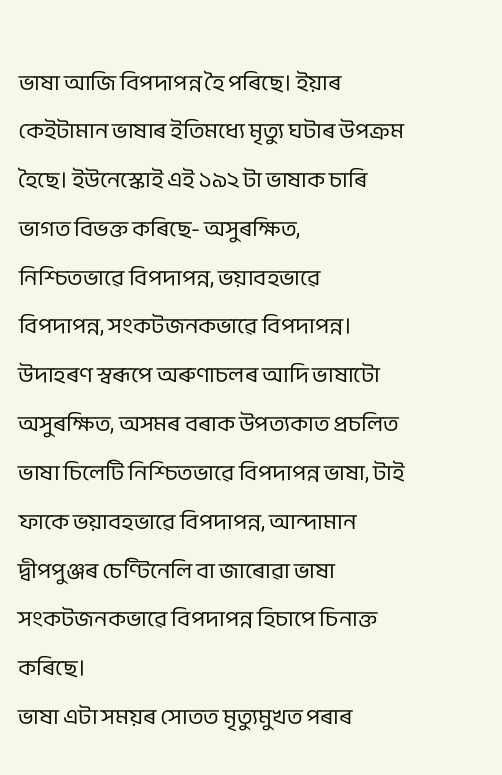ভাষা আজি বিপদাপন্ন হৈ পৰিছে। ইয়াৰ কেইটামান ভাষাৰ ইতিমধ্যে মৃত্যু ঘটাৰ উপক্ৰম হৈছে। ইউনেস্কোই এই ১৯২ টা ভাষাক চাৰি ভাগত বিভক্ত কৰিছে- অসুৰক্ষিত, নিশ্চিতভাৱে বিপদাপন্ন, ভয়াবহভাৱে বিপদাপন্ন, সংকটজনকভাৱে বিপদাপন্ন। উদাহৰণ স্বৰূপে অৰুণাচলৰ আদি ভাষাটো অসুৰক্ষিত, অসমৰ বৰাক উপত্যকাত প্ৰচলিত ভাষা চিলেটি নিশ্চিতভাৱে বিপদাপন্ন ভাষা, টাই ফাকে ভয়াবহভাৱে বিপদাপন্ন, আন্দামান দ্বীপপুঞ্জৰ চেণ্টিনেলি বা জাৰোৱা ভাষা সংকটজনকভাৱে বিপদাপন্ন হিচাপে চিনাক্ত কৰিছে।
ভাষা এটা সময়ৰ সোতত মৃত্যুমুখত পৰাৰ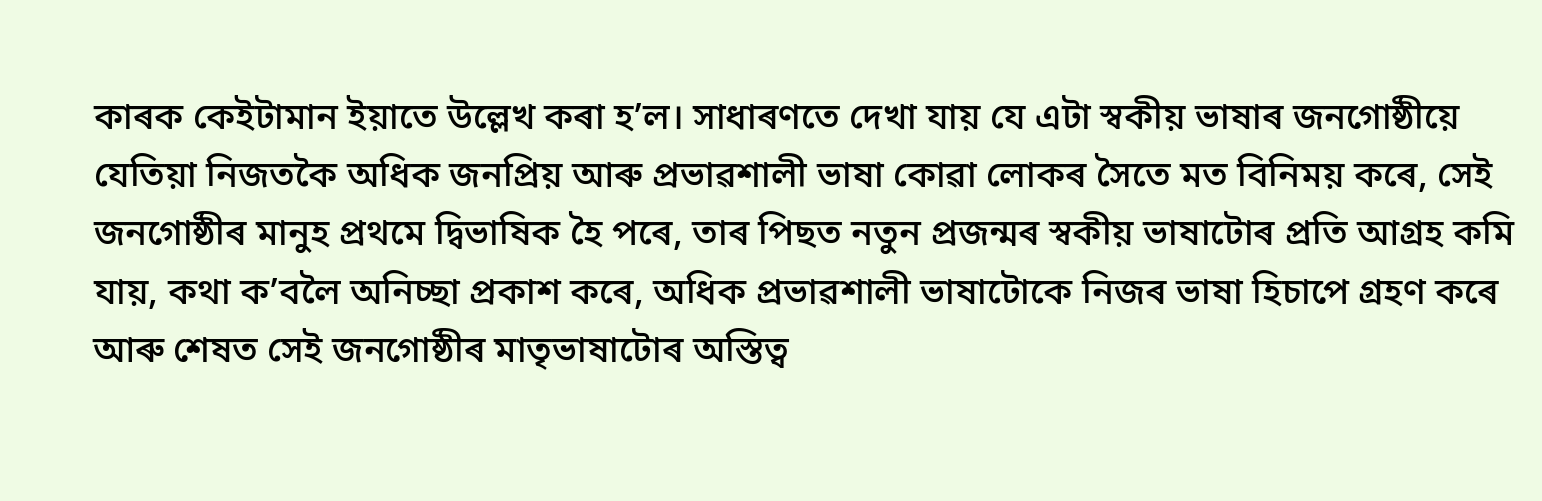কাৰক কেইটামান ইয়াতে উল্লেখ কৰা হ’ল। সাধাৰণতে দেখা যায় যে এটা স্বকীয় ভাষাৰ জনগোষ্ঠীয়ে যেতিয়া নিজতকৈ অধিক জনপ্ৰিয় আৰু প্ৰভাৱশালী ভাষা কোৱা লোকৰ সৈতে মত বিনিময় কৰে, সেই জনগোষ্ঠীৰ মানুহ প্ৰথমে দ্বিভাষিক হৈ পৰে, তাৰ পিছত নতুন প্ৰজন্মৰ স্বকীয় ভাষাটোৰ প্ৰতি আগ্ৰহ কমি যায়, কথা ক’বলৈ অনিচ্ছা প্ৰকাশ কৰে, অধিক প্ৰভাৱশালী ভাষাটোকে নিজৰ ভাষা হিচাপে গ্ৰহণ কৰে আৰু শেষত সেই জনগোষ্ঠীৰ মাতৃভাষাটোৰ অস্তিত্ব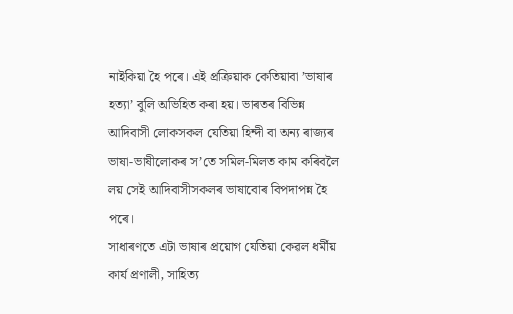নাইকিয়া হৈ পৰে। এই প্ৰক্ৰিয়াক কেতিয়াবা ’ভাষাৰ হত্যা’ বুলি অভিহিত কৰা হয়। ভাৰতৰ বিভিন্ন আদিবাসী লোকসকল যেতিয়া হিন্দী বা অন্য ৰাজ্যৰ ভাষা-ভাষীলোকৰ স’তে সমিল-মিলত কাম কৰিবলৈ লয় সেই আদিবাসীসকলৰ ভাষাবোৰ বিপদাপন্ন হৈ পৰে।
সাধাৰণতে এটা ভাষাৰ প্ৰয়োগ যেতিয়া কেৱল ধৰ্মীয় কাৰ্য প্ৰণালী, সাহিত্য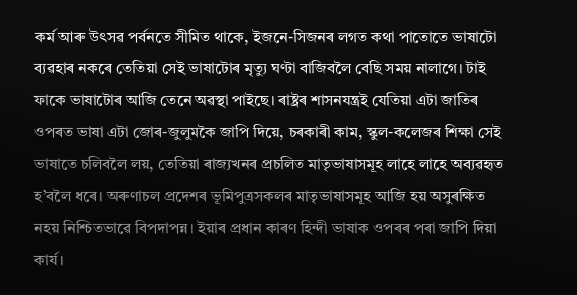কৰ্ম আৰু উৎসৱ পৰ্বনতে সীমিত থাকে, ইজনে-সিজনৰ লগত কথা পাতোতে ভাষাটো ব্যৱহাৰ নকৰে তেতিয়া সেই ভাষাটোৰ মৃত্যু ঘণ্টা বাজিবলৈ বেছি সময় নালাগে। টাই ফাকে ভাষাটোৰ আজি তেনে অৱস্থা পাইছে। ৰাষ্ট্ৰৰ শাসনযন্ত্ৰই যেতিয়া এটা জাতিৰ ওপৰত ভাষা এটা জোৰ-জুলুমকৈ জাপি দিয়ে, চৰকাৰী কাম, স্কুল-কলেজৰ শিক্ষা সেই ভাষাতে চলিবলৈ লয়, তেতিয়া ৰাজ্যখনৰ প্ৰচলিত মাতৃভাষাসমূহ লাহে লাহে অব্যৱহৃত হ’বলৈ ধৰে। অৰুণাচল প্ৰদেশৰ ভূমিপুত্ৰসকলৰ মাতৃভাষাসমূহ আজি হয় অসুৰক্ষিত নহয় নিশ্চিতভাৱে বিপদাপন্ন। ইয়াৰ প্ৰধান কাৰণ হিন্দী ভাষাক ওপৰৰ পৰা জাপি দিয়া কাৰ্য।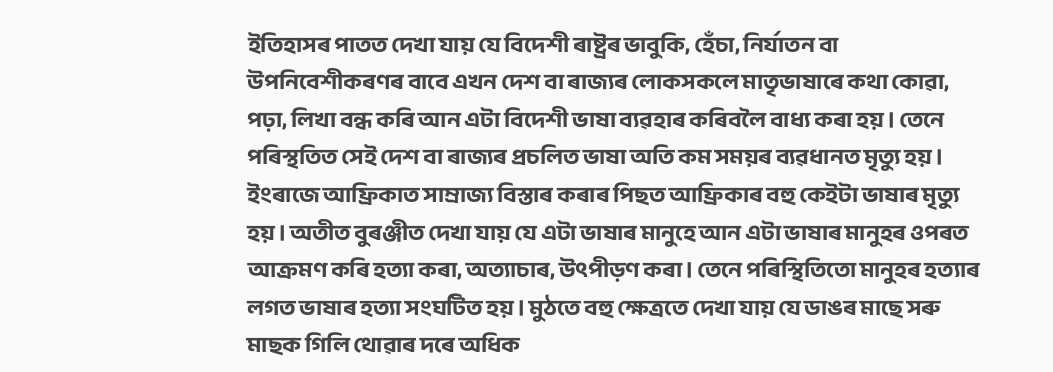ইতিহাসৰ পাতত দেখা যায় যে বিদেশী ৰাষ্ট্ৰৰ ভাবুকি, হেঁচা, নিৰ্যাতন বা উপনিবেশীকৰণৰ বাবে এখন দেশ বা ৰাজ্যৰ লোকসকলে মাতৃভাষাৰে কথা কোৱা, পঢ়া, লিখা বন্ধ কৰি আন এটা বিদেশী ভাষা ব্যৱহাৰ কৰিবলৈ বাধ্য কৰা হয়। তেনে পৰিস্থতিত সেই দেশ বা ৰাজ্যৰ প্ৰচলিত ভাষা অতি কম সময়ৰ ব্যৱধানত মৃত্যু হয়। ইংৰাজে আফ্ৰিকাত সাম্ৰাজ্য বিস্তাৰ কৰাৰ পিছত আফ্ৰিকাৰ বহু কেইটা ভাষাৰ মৃত্যু হয়। অতীত বুৰঞ্জীত দেখা যায় যে এটা ভাষাৰ মানুহে আন এটা ভাষাৰ মানুহৰ ওপৰত আক্ৰমণ কৰি হত্যা কৰা, অত্যাচাৰ, উৎপীড়ণ কৰা। তেনে পৰিস্থিতিতো মানুহৰ হত্যাৰ লগত ভাষাৰ হত্যা সংঘটিত হয়। মুঠতে বহু ক্ষেত্ৰতে দেখা যায় যে ডাঙৰ মাছে সৰু মাছক গিলি থোৱাৰ দৰে অধিক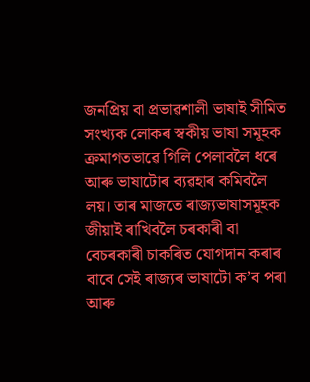জনপ্ৰিয় বা প্ৰভাৱশালী ভাষাই সীমিত সংখ্যক লোকৰ স্বকীয় ভাষা সমূহক ক্ৰমাগতভাৱে গিলি পেলাবলৈ ধৰে আৰু ভাষাটোৰ ব্যৱহাৰ কমিবলৈ লয়। তাৰ মাজতে ৰাজ্যভাষাসমূহক জীয়াই ৰাখিবলৈ চৰকাৰী বা বেচৰকাৰী চাকৰিত যোগদান কৰাৰ বাবে সেই ৰাজ্যৰ ভাষাটো ক’ব পৰা আৰু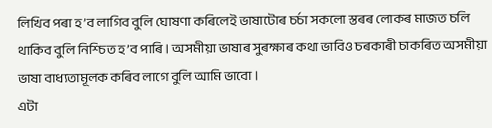লিখিব পৰা হ’ব লাগিব বুলি ঘোষণা কৰিলেই ভাষাটোৰ চৰ্চা সকলো স্তৰৰ লোকৰ মাজত চলি থাকিব বুলি নিশ্চিত হ’ব পাৰি। অসমীয়া ভাষাৰ সুৰক্ষাৰ কথা ভাবিও চৰকাৰী চাকৰিত অসমীয়া ভাষা বাধ্যতামূলক কৰিব লাগে বুলি আমি ভাবো।
এটা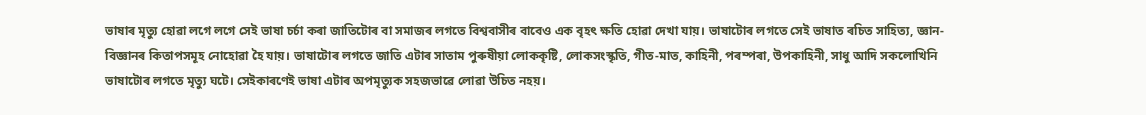ভাষাৰ মৃত্যু হোৱা লগে লগে সেই ভাষা চৰ্চা কৰা জাতিটোৰ বা সমাজৰ লগতে বিশ্ববাসীৰ বাবেও এক বৃহৎ ক্ষতি হোৱা দেখা যায়। ভাষাটোৰ লগতে সেই ভাষাত ৰচিত সাহিত্য, জ্ঞান-বিজ্ঞানৰ কিতাপসমূহ নোহোৱা হৈ যায়। ভাষাটোৰ লগতে জাতি এটাৰ সাতাম পুৰুষীয়া লোককৃষ্টি, লোকসংস্কৃতি, গীত-মাত, কাহিনী, পৰম্পৰা, উপকাহিনী, সাধু আদি সকলোখিনি ভাষাটোৰ লগতে মৃত্যু ঘটে। সেইকাৰণেই ভাষা এটাৰ অপমৃত্যুক সহজভাৱে লোৱা উচিত নহয়।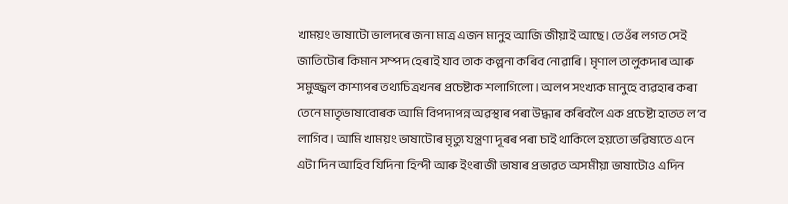খাময়ং ভাষাটো ভালদৰে জনা মাত্ৰ এজন মানুহ আজি জীয়াই আছে। তেওঁৰ লগত সেই জাতিটোৰ কিমান সম্পদ হেৰাই যাব তাক কল্পনা কৰিব নোৱাৰি। মৃণাল তালুকদাৰ আৰু সমুজ্জ্বল কাশ্যপৰ তথ্যচিত্ৰখনৰ প্ৰচেষ্টাক শলাগিলো। অলপ সংখ্যক মানুহে ব্যৱহাৰ কৰা তেনে মাতৃভাষাবোৰক আমি বিপদাপন্ন অৱস্থাৰ পৰা উদ্ধাৰ কৰিবলৈ এক প্ৰচেষ্টা হাতত ল’ব লাগিব। আমি খাময়ং ভাষাটোৰ মৃত্যু যন্ত্ৰণা দূৰৰ পৰা চাই থাকিলে হয়তো ভৱিষ্যতে এনে এটা দিন আহিব যিদিনা হিন্দী আৰু ইংৰাজী ভাষাৰ প্ৰভাৱত অসমীয়া ভাষাটোও এদিন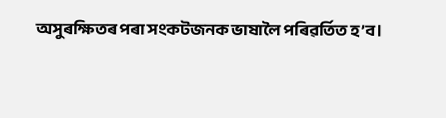অসুৰক্ষিতৰ পৰা সংকটজনক ভাষালৈ পৰিৱৰ্তিত হ’ব।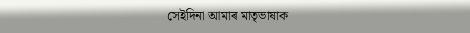সেইদিনা আমাৰ মাতৃভাষাক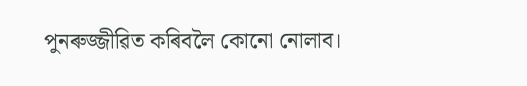পুনৰুজ্জীৱিত কৰিবলৈ কোনো নোলাব।